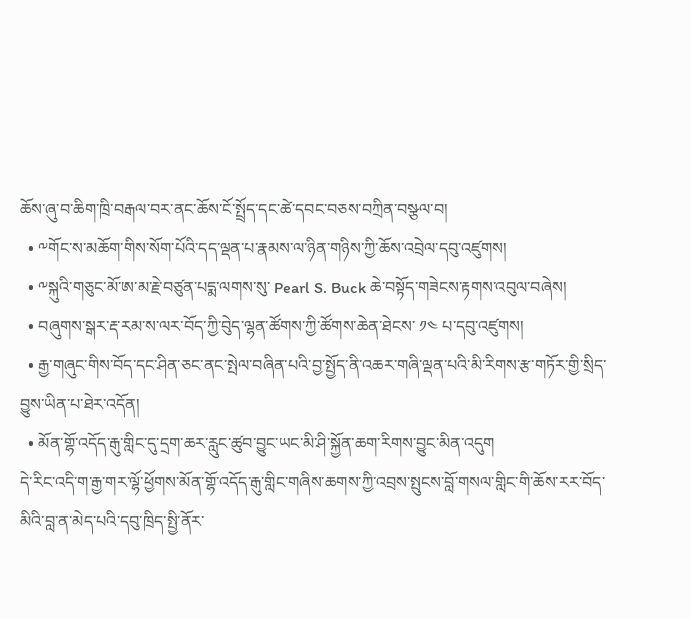ཆོས་ཞུ་བ་ཆིག་ཁྲི་བརྒལ་བར་ནང་ཆོས་ངོ་སྤྲོད་དང་ཚེ་དབང་བཅས་བཀྲིན་བསྩལ་བ།
  • ༸གོང་ས་མཆོག་གིས་སོག་པོའི་དད་ལྡན་པ་རྣམས་ལ་ཉིན་གཉིས་ཀྱི་ཆོས་འབྲེལ་དབུ་འཛུགས།
  • ༸སྐུའི་གཅུང་མོ་ཨ་མ་རྗེ་བཙུན་པདྨ་ལགས་སུ་ Pearl S. Buck ཆེ་བསྟོད་གཟེངས་རྟགས་འབུལ་བཞེས།
  • བཞུགས་སྒར་རྡ་རམ་ས་ལར་བོད་ཀྱི་བེུད་ལྷན་ཚོགས་ཀྱི་ཚོགས་ཆེན་ཐེངས་ ༡༤ པ་དབུ་འཛུགས།
  • རྒྱ་གཞུང་གིས་བོད་དང་ཤིན་ཅང་ནང་སྤེལ་བཞིན་པའི་བྱ་སྤྱོད་ནི་འཆར་གཞི་ལྡན་པའི་མི་རིགས་རྩ་གཏོར་གྱི་སྲིད་བྱུས་ཡིན་པ་ཐེར་འདོན།
  • མོན་གྷོ་འདོད་རྒུ་གླིང་དུ་དྲག་ཆར་རླུང་ཚུབ་བྱུང་ཡང་མི་ཤི་སྐྱོན་ཆག་རིགས་བྱུང་མིན་འདུག
དེ་རིང་འདི་ག་རྒྱ་གར་ལྷོ་ཕྱོགས་མོན་གྷོ་འདོད་རྒུ་གླིང་གཞིས་ཆགས་ཀྱི་འབྲས་སྤུངས་བློ་གསལ་གླིང་གི་ཆོས་རར་བོད་མིའི་བླ་ན་མེད་པའི་དབུ་ཁྲིད་སྤྱི་ནོར་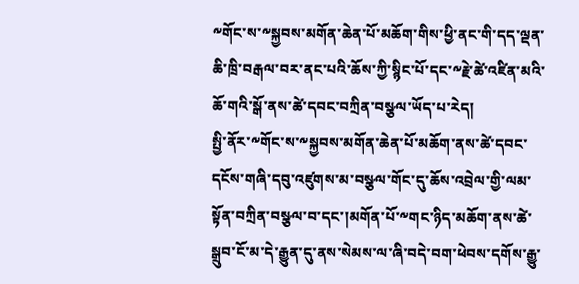༸གོང་ས་༸སྐྱབས་མགོན་ཆེན་པོ་མཆོག་གིས་ཕྱི་ནང་གི་དད་ལྡན་ཆི་ཁྲི་བརྒལ་བར་ནང་པའི་ཆོས་ཀྱི་སྙིང་པོ་དང་༸རྗེ་ཚེ་འཛིན་མའི་ཆོ་གའི་སྒོ་ནས་ཚེ་དབང་བཀྲིན་བསྩལ་ཡོད་པ་རེད།
སྤྱི་ནོར་༸གོང་ས་༸སྐྱབས་མགོན་ཆེན་པོ་མཆོག་ནས་ཚེ་དབང་དངོས་གཞི་དབུ་འཛུགས་མ་བསྩལ་གོང་དུ་ཆོས་འབྲེལ་གྱི་ལམ་སྟོན་བཀྲིན་བསྩལ་བ་དང་།མགོན་པོ་༸གང་ཉིད་མཆོག་ནས་ཚེ་སྒྲུབ་ངོ་མ་དེ་རྒྱུན་དུ་ནས་སེམས་ལ་ཞི་བདེ་བག་ཕེབས་དགོས་རྒྱུ་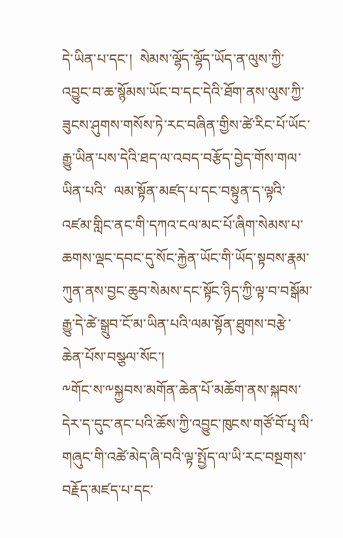དེ་ཡིན་པ་དང་།  སེམས་ལྷོད་ལྷོད་ཡོད་ན་ལུས་ཀྱི་འབྱུང་བ་ཆ་སྙོམས་ཡོང་བ་དང་དེའི་ཐོག་ནས་ལུས་ཀྱི་ཟུངས་ཤུགས་གསོས་ཏེ་རང་བཞིན་གྱིས་ཚེ་རིང་པོ་ཡོང་རྒྱུ་ཡིན་པས་དེའི་ཐད་ལ་འབད་བརྩོད་བྱེད་གོས་གལ་ཡིན་པའི་  ལམ་སྟོན་མཛད་པ་དང་བསྟུན་ད་ལྟའི་འཛམ་གླིང་ནང་གི་དཀའ་ངལ་མང་པོ་ཞིག་སེམས་པ་ཆགས་ལྡང་དབང་དུ་སོང་རྐྱེན་ཡོང་གི་ཡོད་སྟབས་རྣམ་ཀུན་ནས་བྱང་ཆུབ་སེམས་དང་སྟོང་ཉིད་ཀྱི་ལྟ་བ་བསྒོམ་རྒྱུ་དེ་ཚེ་སྒྲུབ་ངོ་མ་ཡིན་པའི་ལམ་སྟོན་ཐུགས་བརྩེ་ཆེན་པོས་བསྩལ་སོང་།
༸གོང་ས་༸སྐྱབས་མགོན་ཆེན་པོ་མཆོག་ནས་སྐབས་དེར་ད་དུང་ནང་པའི་ཆོས་ཀྱི་འབྱུང་ཁུངས་གཙོ་བོ་པྭ་ལི་གཞུང་གི་འཚེ་མེད་ཞི་བའི་ལྟ་སྤྱོད་ལ་ཡི་རང་བསྔགས་བརྗོད་མཛད་པ་དང་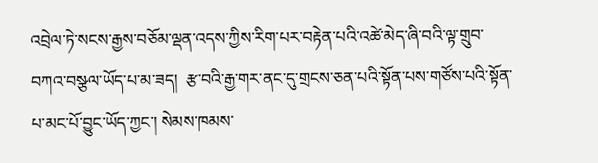འབྲེལ་ཏེ་སངས་རྒྱས་བཅོམ་ལྡན་འདས་ཀྱིས་རིག་པར་བརྟེན་པའི་འཚེ་མེད་ཞི་བའི་ལྟ་གྲུབ་བཀའ་བསྩལ་ཡོད་པ་མ་ཟད།  རྩ་བའི་རྒྱ་གར་ནང་དུ་གྲངས་ཅན་པའི་སྟོན་པས་གཙོས་པའི་སྟོན་པ་མང་པོ་བྱུང་ཡོད་ཀྱང་། སེམས་ཁམས་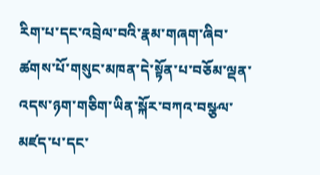རིག་པ་དང་འབྲེལ་བའི་རྣམ་གཞག་ཞིབ་ཚགས་པོ་གསུང་མཁན་དེ་སྟོན་པ་བཅོམ་ལྡན་འདས་ཉག་གཅིག་ཡིན་སྐོར་བཀའ་བསྩལ་མཛད་པ་དང་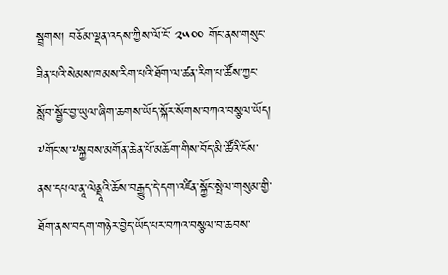སྦྲགས། བཅོམ་ལྡན་འདས་ཀྱིས་ལོ་ངོ་ ༢༥༠༠ གོང་ནས་གསུང་ཟིན་པའི་སེམས་ཁམས་རིག་པའི་ཐོག་ལ་ཚན་རིག་པ་ཚོས་ཀྱང་སློབ་སྦྱོང་བྱ་ཡུལ་ཞིག་ཆགས་ཡོད་སྐོར་སོགས་བཀའ་བསྩལ་ཡོད།
༸གོང་ས་༸སྐྱབས་མགོན་ཆེན་པོ་མཆོག་གིས་བོད་མི་ཚོའི་ངོས་ནས་དཔལ་ནཱ་ལེནྡཱའི་ཆོས་བརྒྱུད་དེ་དག་འཛིན་སྐྱོང་སྤེལ་གསུམ་གྱི་ཐོག་ནས་བདག་གཉེར་བྱེད་ཡོད་པར་བཀའ་བསྩལ་བ་ཆབས་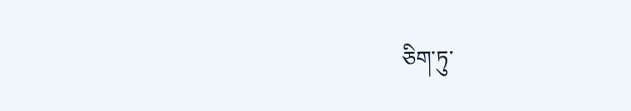ཅིག་ཏུ་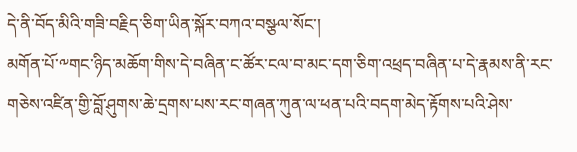དེ་ནི་བོད་མིའི་གཟི་བརྗིད་ཅིག་ཡིན་སྐོར་བཀའ་བསྩལ་སོང་།
མགོན་པོ་༸གང་ཉིད་མཆོག་གིས་དེ་བཞིན་ང་ཚོར་ངལ་བ་མང་དག་ཅིག་འཕྲད་བཞིན་པ་དེ་རྣམས་ནི་རང་གཅེས་འཛིན་གྱི་བློ་ཤུགས་ཆེ་དྲགས་པས་རང་གཞན་ཀུན་ལ་ཕན་པའི་བདག་མེད་རྟོགས་པའི་ཤེས་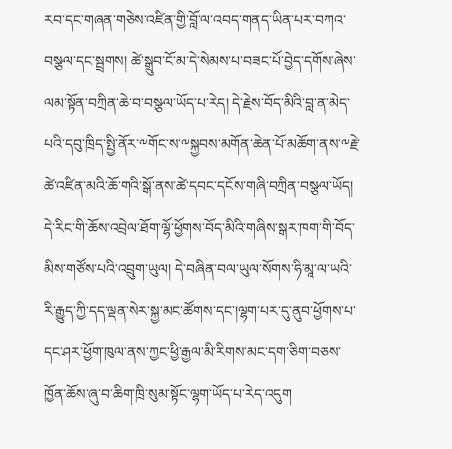རབ་དང་གཞན་གཅེས་འཛིན་གྱི་བློ་ལ་འབད་གནད་ཡིན་པར་བཀའ་བསྩལ་དང་སྦྲགས། ཚེ་སྒྲུབ་ངོ་མ་དེ་སེམས་པ་བཟང་པོ་བྱེད་དགོས་ཞེས་ལམ་སྟོན་བཀྲིན་ཆེ་བ་བསྩལ་ཡོད་པ་རེད། དེ་རྗེས་བོད་མིའི་བླ་ན་མེད་པའི་དབུ་ཁྲིད་སྤྱི་ནོར་༸གོང་ས་༸སྐྱབས་མགོན་ཆེན་པོ་མཆོག་ནས་༸རྗེ་ཚེ་འཛིན་མའི་ཆོ་གའི་སྒོ་ནས་ཚེ་དབང་དངོས་གཞི་བཀྲིན་བསྩལ་ཡོད།
དེ་རིང་གི་ཆོས་འབྲེལ་ཐོག་ལྷོ་ཕྱོགས་བོད་མིའི་གཞིས་སྒར་ཁག་གི་བོད་མིས་གཙོས་པའི་འབྲུག་ཡུལ། དེ་བཞིན་བལ་ཡུལ་སོགས་ཧི་མཱ་ལ་ཡའི་རི་རྒྱུད་ཀྱི་དད་ལྡན་སེར་སྐྱ་མང་ཚོགས་དང་།ལྷག་པར་དུ་ནུབ་ཕྱོགས་པ་དང་ཤར་ཕྱོག་ཁུལ་ནས་ཀྱང་ཕྱི་རྒྱལ་མི་རིགས་མང་དག་ཅིག་བཅས་ཁྱོན་ཆོས་ཞུ་བ་ཆིག་ཁྲི་སུམ་སྟོང་ལྷག་ཡོད་པ་རེད་འདུག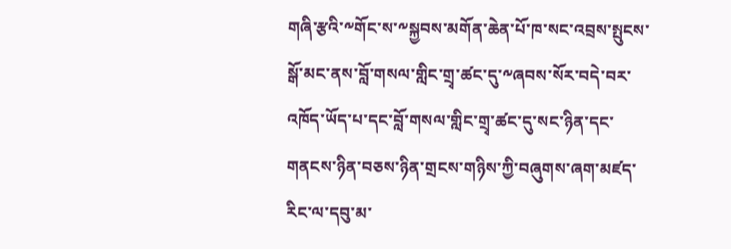གཞི་རྩའི་༸གོང་ས་༸སྐྱབས་མགོན་ཆེན་པོ་ཁ་སང་འབྲས་སྤུངས་སྒོ་མང་ནས་བློ་གསལ་གླིང་གྲྭ་ཚང་དུ་༸ཞབས་སོར་བདེ་བར་འཁོད་ཡོད་པ་དང་བློ་གསལ་གླིང་གྲྭ་ཚང་དུ་སང་ཉིན་དང་གནངས་ཉིན་བཅས་ཉིན་གྲངས་གཉིས་ཀྱི་བཞུགས་ཞག་མཛད་རིང་ལ་དབུ་མ་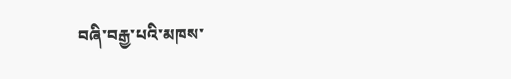བཞི་བརྒྱ་པའི་མཁས་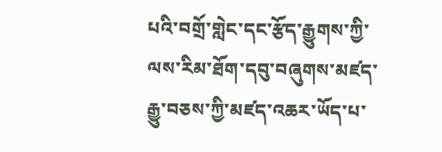པའི་བགྲོ་གླེང་དང་རྩོད་རྒྱུགས་ཀྱི་ལས་རིམ་ཐོག་དབུ་བཞུགས་མཛད་རྒྱུ་བཅས་ཀྱི་མཛད་འཆར་ཡོད་པ་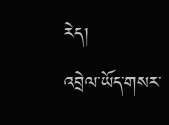རེད།
འབྲེལ་ཡོད་གསར་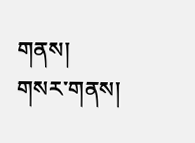གནས།
གསར་གནས།